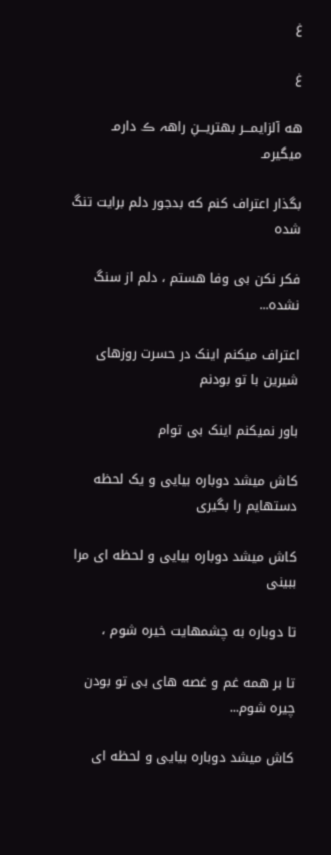غ

غ

هه آلزایمـــر بهتریـــڹ راهہ ڪ دارمـ میگیرمـ

بگذار اعتراف کنم که بدجور دلم برایت تنگ شده

فکر نکن بی وفا هستم ، دلم از سنگ نشده...

اعتراف میکنم اینک در حسرت روزهای شیرین با تو بودنم

باور نمیکنم اینک بی توام

کاش میشد دوباره بیایی و یک لحظه دستهایم را بگیری

کاش میشد دوباره بیایی و لحظه ای مرا ببینی

تا دوباره به چشمهایت خیره شوم ،

تا بر همه غم و غصه های بی تو بودن چیره شوم...

کاش میشد دوباره بیایی و لحظه ای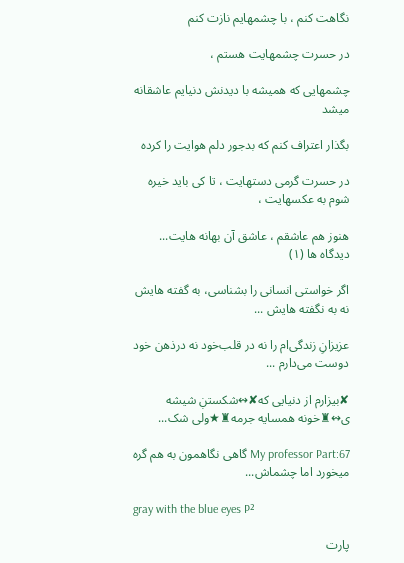نگاهت کنم ، با چشمهایم نازت کنم

در حسرت چشمهایت هستم ،

چشمهایی که همیشه با دیدنش دنیایم عاشقانه میشد

بگذار اعتراف کنم که بدجور دلم هوایت را کرده

در حسرت گرمی دستهایت ، تا کی باید خیره شوم به عکسهایت ،

هنوز هم عاشقم ، عاشق آن بهانه هایت...
دیدگاه ها (۱)

اگر خواستی انسانی را بشناسی، به گفته هایش نه به نگفته هایش ...

عزیزانِ زندگی‌ام را نه در قلب‌خود نه درذهن خود دوست می‌دارم ...

✘بیزارم از دنیایی که✘↭شکستڹ شیشه ی↭♜خونه همسایه جرمه♜★ولی شک...

My professor Part:67 گاهی نگاهمون به هم گره میخورد اما چشماش...

gray with the blue eyes P²

پارت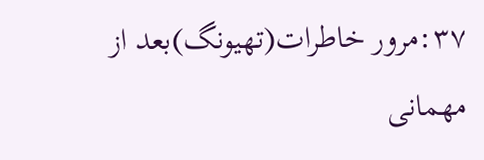۳۷:مرور خاطرات(تهیونگ)بعد از مهمانی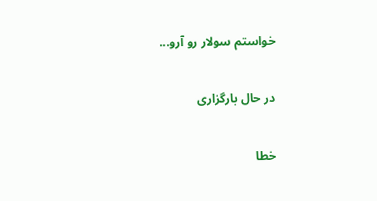خواستم سولار رو آرو...

در حال بارگزاری

خطا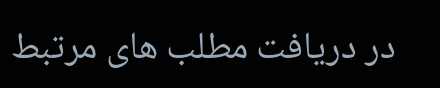در دریافت مطلب های مرتبط